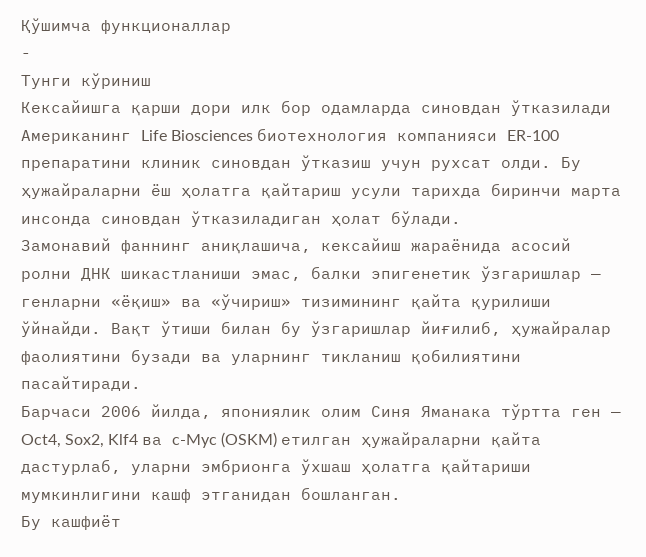Қўшимча функционаллар
-
Тунги кўриниш
Кексайишга қарши дори илк бор одамларда синовдан ўтказилади
Американинг Life Biosciences биотехнология компанияси ER-100 препаратини клиник синовдан ўтказиш учун рухсат олди. Бу ҳужайраларни ёш ҳолатга қайтариш усули тарихда биринчи марта инсонда синовдан ўтказиладиган ҳолат бўлади.
Замонавий фаннинг аниқлашича, кексайиш жараёнида асосий ролни ДНК шикастланиши эмас, балки эпигенетик ўзгаришлар — генларни «ёқиш» ва «ўчириш» тизимининг қайта қурилиши ўйнайди. Вақт ўтиши билан бу ўзгаришлар йиғилиб, ҳужайралар фаолиятини бузади ва уларнинг тикланиш қобилиятини пасайтиради.
Барчаси 2006 йилда, япониялик олим Синя Яманака тўртта ген — Oct4, Sox2, Klf4 ва c-Myc (OSKM) етилган ҳужайраларни қайта дастурлаб, уларни эмбрионга ўхшаш ҳолатга қайтариши мумкинлигини кашф этганидан бошланган.
Бу кашфиёт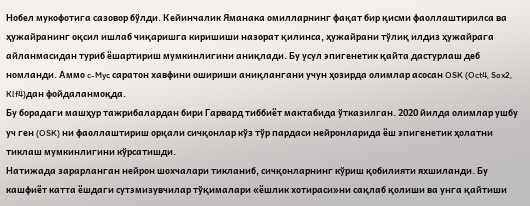Нобел мукофотига сазовор бўлди. Кейинчалик Яманака омилларнинг фақат бир қисми фаоллаштирилса ва ҳужайранинг оқсил ишлаб чиқаришга киришиши назорат қилинса, ҳужайрани тўлиқ илдиз ҳужайрага айланмасидан туриб ёшартириш мумкинлигини аниқлади. Бу усул эпигенетик қайта дастурлаш деб номланди. Аммо c-Myc саратон хавфини ошириши аниқлангани учун ҳозирда олимлар асосан OSK (Oct4, Sox2, Klf4)дан фойдаланмоқда.
Бу борадаги машҳур тажрибалардан бири Гарвард тиббиёт мактабида ўтказилган. 2020 йилда олимлар ушбу уч ген (OSK) ни фаоллаштириш орқали сичқонлар кўз тўр пардаси нейронларида ёш эпигенетик ҳолатни тиклаш мумкинлигини кўрсатишди.
Натижада зарарланган нейрон шохчалари тикланиб, сичқонларнинг кўриш қобилияти яхшиланди. Бу кашфиёт катта ёшдаги сутэмизувчилар тўқималари «ёшлик хотираси»ни сақлаб қолиши ва унга қайтиши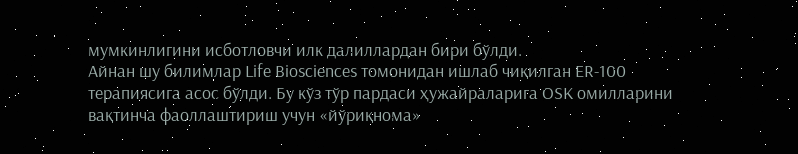мумкинлигини исботловчи илк далиллардан бири бўлди.
Айнан шу билимлар Life Biosciences томонидан ишлаб чиқилган ER-100 терапиясига асос бўлди. Бу кўз тўр пардаси ҳужайраларига OSK омилларини вақтинча фаоллаштириш учун «йўриқнома»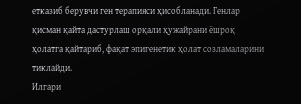етказиб берувчи ген терапияси ҳисобланади. Генлар қисман қайта дастурлаш орқали ҳужайрани ёшроқ ҳолатга қайтариб, фақат эпигенетик ҳолат созламаларини тиклайди.
Илгари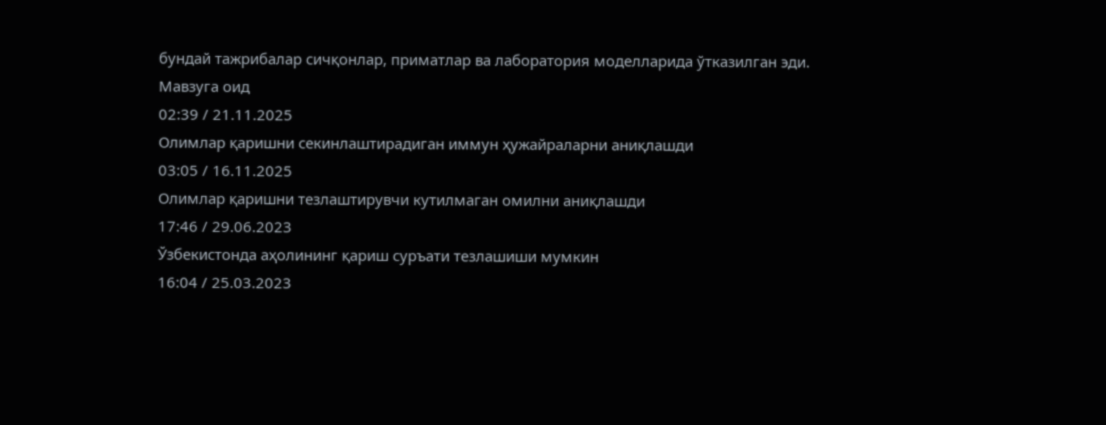бундай тажрибалар сичқонлар, приматлар ва лаборатория моделларида ўтказилган эди.
Мавзуга оид
02:39 / 21.11.2025
Олимлар қаришни секинлаштирадиган иммун ҳужайраларни аниқлашди
03:05 / 16.11.2025
Олимлар қаришни тезлаштирувчи кутилмаган омилни аниқлашди
17:46 / 29.06.2023
Ўзбекистонда аҳолининг қариш суръати тезлашиши мумкин
16:04 / 25.03.2023